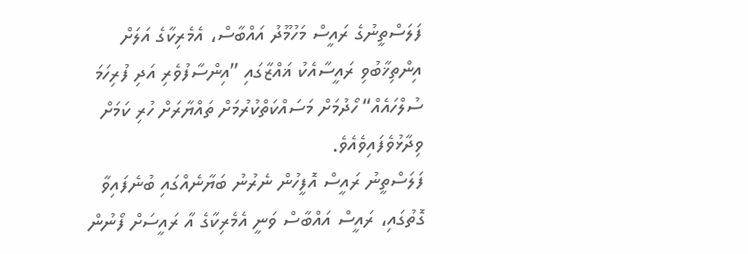ފަލަސްތީނުގެ ރައީސް މަހުމޫދު އައްބާސް، އެމެރިކާގެ އަލަށް އިންތިޚާބުވި ރައީސާއެކު ޣައްޒާގައި ”އިންސާފުވެރި އަދި ފުރިހަމަ ސުލްހައެއް“ ހޯދުމަށް މަސައްކަތްކުރުމަށް ތައްޔާރަށް ހުރި ކަމަށް ވިދާޅުވެފައިވެއެވެ.
ފަލަސްތީނު ރައީސް އޮފީހުން ނެރުނު ބަޔާނެއްގައި ބުނެފައިވާ ގޮތުގައި، ރައީސް އައްބާސް ވަނީ އެމެރިކާގެ އާ ރައީސަށް ފޯނުން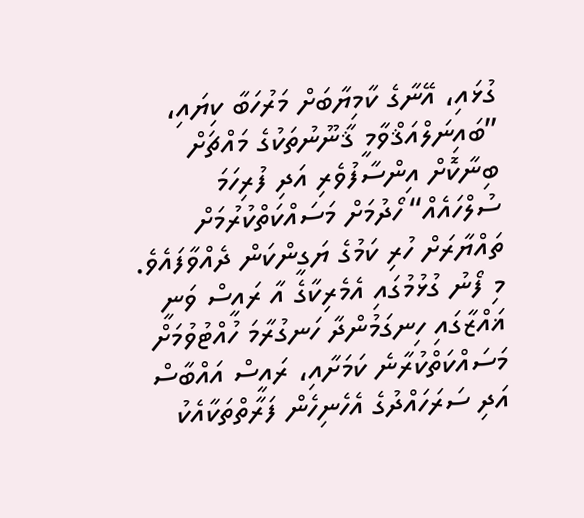ގުޅައި، އޭނާގެ ކާމިޔާބަށް މަރުހަބާ ކިޔައި، ”ބައިނަލްއަޤްވާމީ ޤާނޫނުތަކުގެ މައްޗަށް ބިނާކޮށް އިންސާފުވެރި އަދި ފުރިހަމަ ސުލްހައެއް“ ހޯދުމަށް މަސައްކަތްކުރުމަށް ތައްޔާރަށް ހުރި ކަމުގެ ޔަގީންކަން ދެއްވާފައެވެ.
މި ފޯނު ގުޅުމުގައި އެމެރިކާގެ އާ ރައީސް ވަނީ ޣައްޒާގައި ހިނގަމުންދާ ހަނގުރާމަ ހުއްޓުވުމަށް މަސައްކަތްކުރާނެ ކަމަށާއި، ރައީސް އައްބާސް އަދި ސަރަހައްދުގެ އެހެނިހެން ފަރާތްތަކާއެކު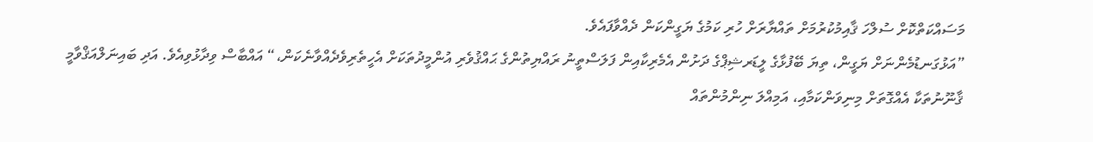މަސައްކަތްކޮށް ސުލްހަ ޤާއިމުކުރުމަށް ތައްޔާރަށް ހުރި ކަމުގެ ޔަގީންކަން ދެއްވާފައެވެ.
”އަޅުގަނޑުމެންނަށް ޔަގީން، ތިޔަ ބޭފުޅާގެ ލީޑަރޝިޕްގެ ދަށުން އެމެރިކާއިން ފަލަސްތީނު ރައްޔިތުންގެ ޙައްޤުވެރި އުންމީދުތަކަށް އެހީތެރިވެދެއްވާނެކަން،“ އައްބާސް ވިދާޅުވިއެވެ. އަދި ބައިނަލްއަޤްވާމީ ޤާނޫނުތަކާ އެއްގޮތަށް މިނިވަންކަމާއި، އަމިއްލަ ނިންމުންތައް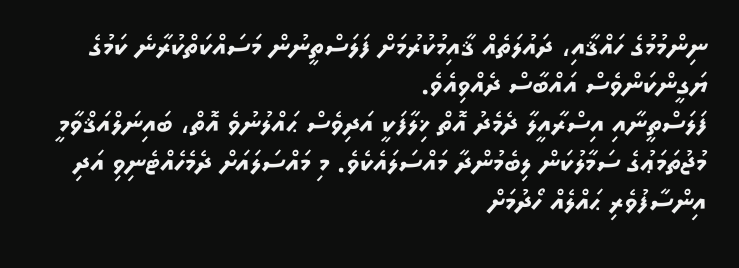ނިންމުމުގެ ހައްޤާއި، ދައުލަތެއް ޤާއިމުކުރުމަށް ފަލަސްތީނުން މަސައްކަތްކުރާނެ ކަމުގެ ޔަގީންކަންވެސް އައްބާސް ދެއްވިއެވެ.
ފަލަސްތީނާއި އިސްރާއީލާ ދެމެދު އޮތް ޚިލާފަކީ އަދިވެސް ޙައްލުނުވެ އޮތް، ބައިނަލްއަޤްވާމީ މުޖުތަމަޢުގެ ސަމާލުކަން ލިބެމުންދާ މައްސަލައެކެވެ. މި މައްސަލައަށް ދެމެހެއްޓެނިވި އަދި އިންސާފުވެރި ޙައްލެއް ހޯދުމަށް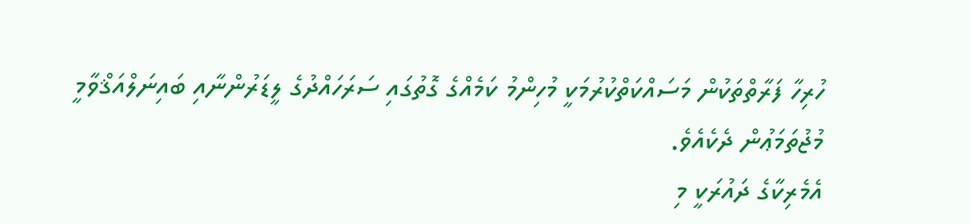ހުރިހާ ފަރާތްތަކުން މަސައްކަތްކުރުމަކީ މުހިންމު ކަމެއްގެ ގޮތުގައި ސަރަހައްދުގެ ލީޑަރުންނާއި ބައިނަލްއަޤްވާމީ މުޖުތަމަޢުން ދެކެއެވެ.
އެމެރިކާގެ ދައުރަކީ މި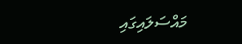މައްސަލައިގައި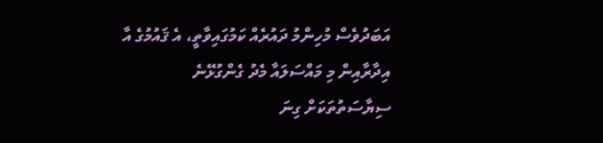އަބަދުވެސް މުހިންމު ދައުރެއް ކަމުގައިވާތީ، އެ ޤައުމުގެ އާ އިދާރާއިން މި މައްސަލައާ މެދު ގެންގުޅޭނެ ސިޔާސަތުތަކަށް ގިނަ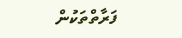ފަރާތްތަކުން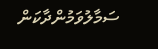ސަމާލުވަމުންދާކަން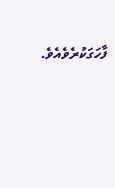ފާހަގަކުރެވެއެވެ.